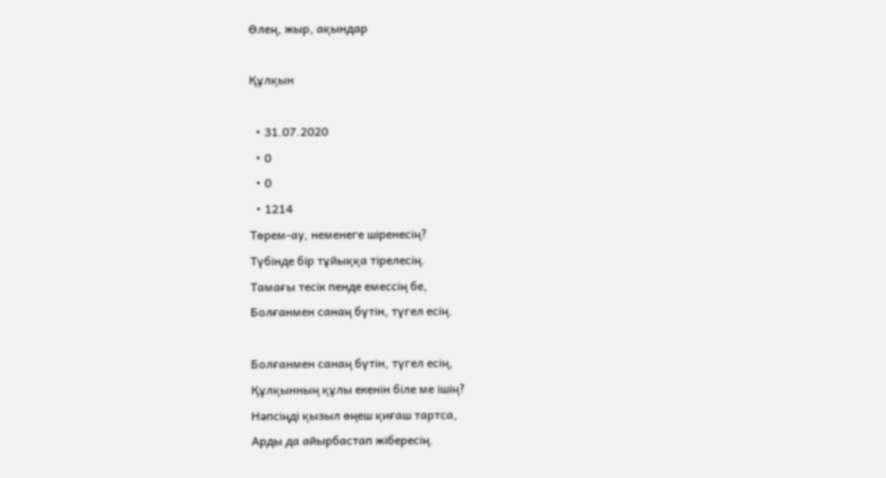Өлең, жыр, ақындар

Құлқын

  • 31.07.2020
  • 0
  • 0
  • 1214
Төрем-ау, неменеге шіренесің?
Түбінде бір тұйыққа тірелесің.
Тамағы тесік пенде емессің бе,
Болғанмен санаң бүтін, түгел есің.

Болғанмен санаң бүтін, түгел есің,
Құлқынның құлы екенін біле ме ішің?
Нәпсіңді қызыл өңеш қиғаш тартса,
Арды да айырбастап жібересің.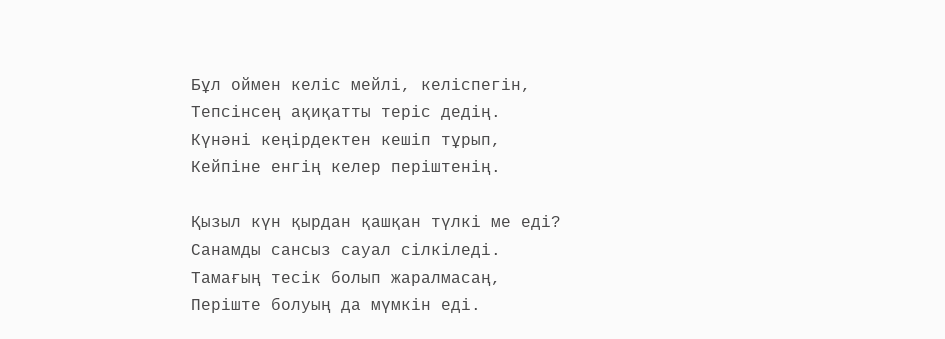Бұл оймен келіс мейлі, келіспегін,
Тепсінсең ақиқатты теріс дедің.
Күнәні кеңірдектен кешіп тұрып,
Кейпіне енгің келер періштенің.

Қызыл күн қырдан қашқан түлкі ме еді?
Санамды сансыз сауал сілкіледі.
Тамағың тесік болып жаралмасаң,
Періште болуың да мүмкін еді.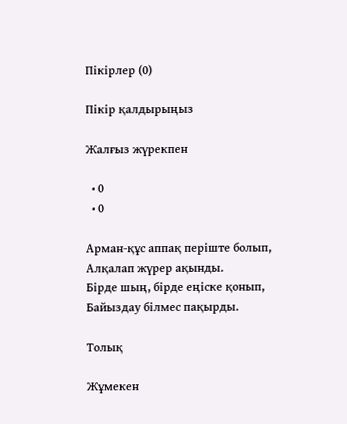Пікірлер (0)

Пікір қалдырыңыз

Жалғыз жүрекпен

  • 0
  • 0

Арман-құс аппақ періште болып,
Алқалап жүрер ақынды.
Бірде шың, бірде еңіске қонып,
Байыздау білмес пақырды.

Толық

Жұмекен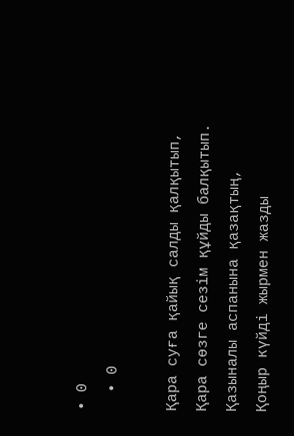• 0
  • 0

Қара суға қайық салды қалқытып,
Қара сөзге сезім құйды балқытып.
Қазыналы аспанына қазақтың,
Қоңыр күйді жырмен жазды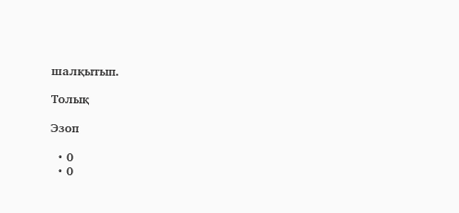шалқытып.

Толық

Эзоп

  • 0
  • 0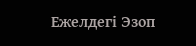Ежелдегі Эзоп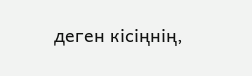деген кісіңнің,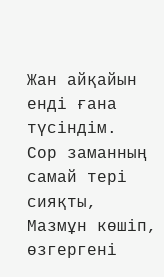Жан айқайын енді ғана түсіндім.
Сор заманның самай тері сияқты,
Мазмұн көшіп, өзгергені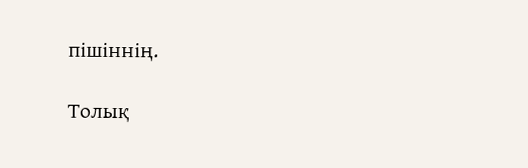пішіннің.

Толық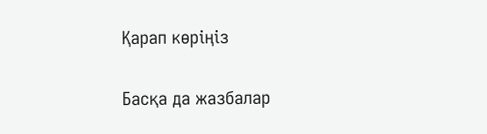Қарап көріңіз

Басқа да жазбалар